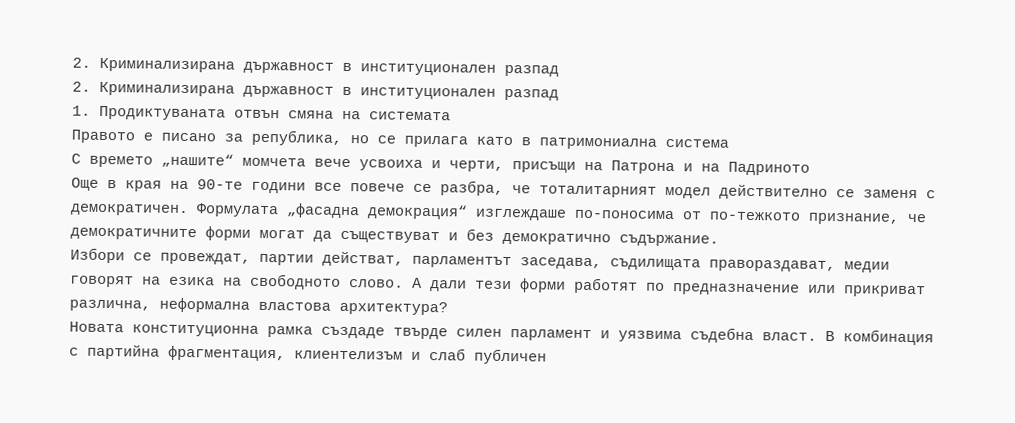2. Криминализирана държавност в институционален разпад
2. Криминализирана държавност в институционален разпад
1. Продиктуваната отвън смяна на системата
Правото е писано за република, но се прилага като в патримониална система
С времето „нашите“ момчета вече усвоиха и черти, присъщи на Патрона и на Падриното
Още в края на 90-те години все повече се разбра, че тоталитарният модел действително се заменя с демократичен. Формулата „фасадна демокрация“ изглеждаше по-поносима от по-тежкото признание, че демократичните форми могат да съществуват и без демократично съдържание.
Избори се провеждат, партии действат, парламентът заседава, съдилищата правораздават, медии говорят на езика на свободното слово. А дали тези форми работят по предназначение или прикриват различна, неформална властова архитектура?
Новата конституционна рамка създаде твърде силен парламент и уязвима съдебна власт. В комбинация с партийна фрагментация, клиентелизъм и слаб публичен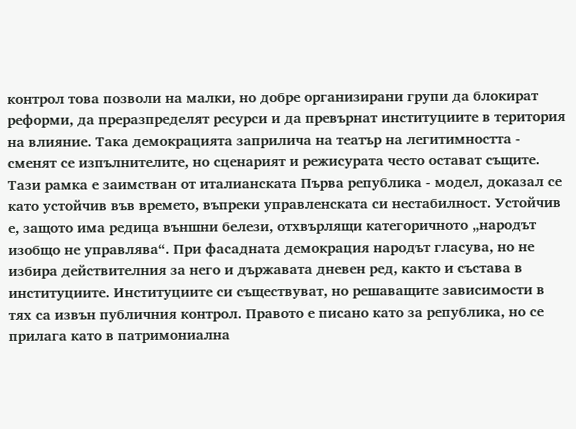контрол това позволи на малки, но добре организирани групи да блокират реформи, да преразпределят ресурси и да превърнат институциите в територия на влияние. Така демокрацията заприлича на театър на легитимността - сменят се изпълнителите, но сценарият и режисурата често остават същите.
Тази рамка е заимстван от италианската Първа република - модел, доказал се като устойчив във времето, въпреки управленската си нестабилност. Устойчив е, защото има редица външни белези, отхвърлящи категоричното „народът изобщо не управлява“. При фасадната демокрация народът гласува, но не избира действителния за него и държавата дневен ред, както и състава в институциите. Институциите си съществуват, но решаващите зависимости в тях са извън публичния контрол. Правото е писано като за република, но се прилага като в патримониална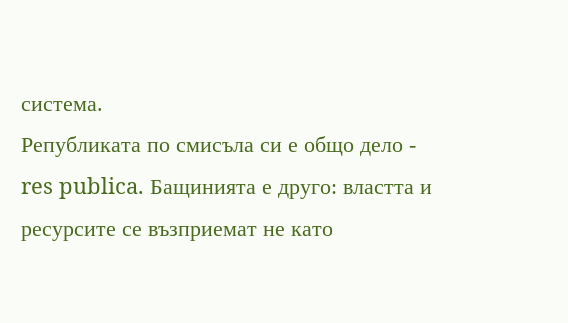система.
Републиката по смисъла си е общо дело - res publica. Бащинията е друго: властта и ресурсите се възприемат не като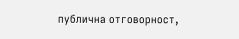публична отговорност,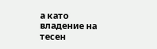а като владение на тесен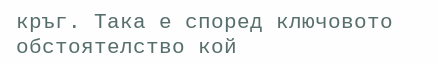кръг. Така е според ключовото обстоятелство кой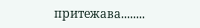притежава........